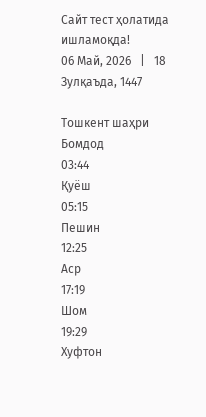Сайт тест ҳолатида ишламоқда!
06 Май, 2026   |   18 Зулқаъда, 1447

Тошкент шаҳри
Бомдод
03:44
Қуёш
05:15
Пешин
12:25
Аср
17:19
Шом
19:29
Хуфтон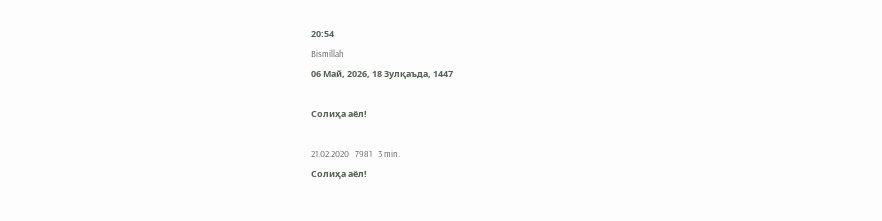20:54
Bismillah
06 Май, 2026, 18 Зулқаъда, 1447

Солиҳа аёл!

21.02.2020   7981   3 min.
Солиҳа аёл!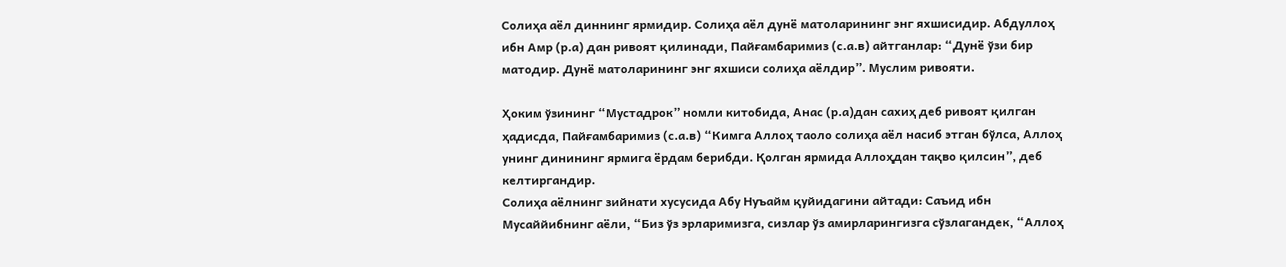Солиҳа аёл диннинг ярмидир. Солиҳа аёл дунё матоларининг энг яхшисидир. Абдуллоҳ ибн Амр (р.а) дан ривоят қилинади, Пайғамбаримиз (с.а.в) айтганлар: “Дунё ўзи бир матодир. Дунё матоларининг энг яхшиси солиҳа аёлдир”. Муслим ривояти.

Ҳоким ўзининг “Мустадрок” номли китобида, Анас (р.а)дан сахиҳ деб ривоят қилган ҳадисда, Пайғамбаримиз (с.а.в) “Кимга Аллоҳ таоло солиҳа аёл насиб этган бўлса, Аллоҳ унинг динининг ярмига ёрдам берибди. Қолган ярмида Аллоҳдан тақво қилсин”, деб келтиргандир.
Солиҳа аёлнинг зийнати хусусида Абу Нуъайм қуйидагини айтади: Саъид ибн Мусаййибнинг аёли, “Биз ўз эрларимизга, сизлар ўз амирларингизга сўзлагандек, “Аллоҳ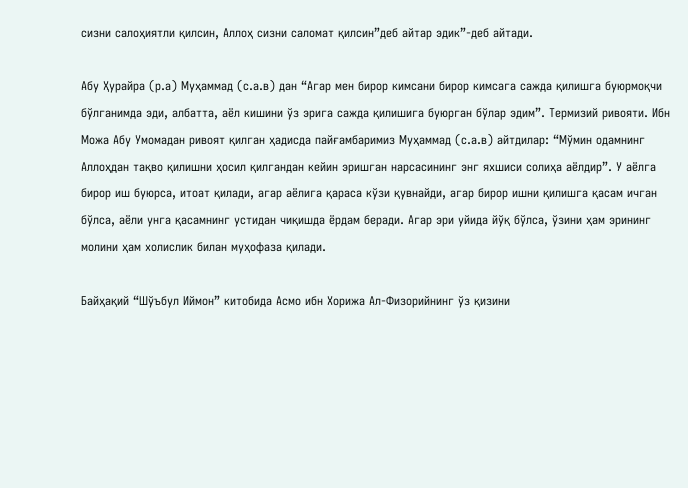сизни салоҳиятли қилсин, Аллоҳ сизни саломат қилсин”деб айтар эдик”-деб айтади.

Абу Ҳурайра (р.а) Муҳаммад (с.а.в) дан “Агар мен бирор кимсани бирор кимсага сажда қилишга буюрмоқчи бўлганимда эди, албатта, аёл кишини ўз эрига сажда қилишига буюрган бўлар эдим”. Термизий ривояти. Ибн Можа Абу Умомадан ривоят қилган ҳадисда пайғамбаримиз Муҳаммад (с.а.в) айтдилар: “Мўмин одамнинг Аллоҳдан тақво қилишни ҳосил қилгандан кейин эришган нарсасининг энг яхшиси солиҳа аёлдир”. У аёлга бирор иш буюрса, итоат қилади, агар аёлига қараса кўзи қувнайди, агар бирор ишни қилишга қасам ичган бўлса, аёли унга қасамнинг устидан чиқишда ёрдам беради. Агар эри уйида йўқ бўлса, ўзини ҳам эрининг молини ҳам холислик билан муҳофаза қилади.

Байҳақий “Шўъбул Иймон” китобида Асмо ибн Хорижа Ал-Физорийнинг ўз қизини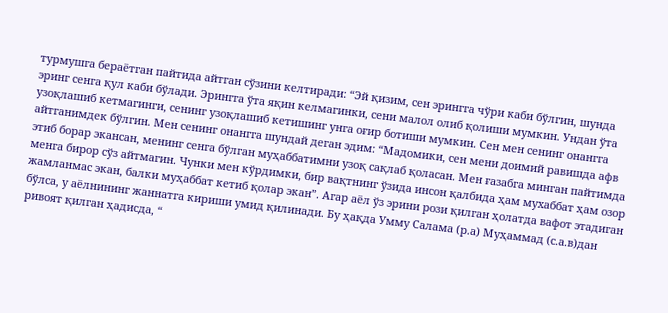турмушга бераётган пайтида айтган сўзини келтиради: “Эй қизим, сен эрингга чўри каби бўлгин, шунда эринг сенга қул каби бўлади. Эрингга ўта яқин келмагинки, сени малол олиб қолиши мумкин. Ундан ўта узоқлашиб кетмагинги, сенинг узоқлашиб кетишинг унга оғир ботиши мумкин. Сен мен сенинг онангга айтганимдек бўлгин. Мен сенинг онангга шундай деган эдим: “Мадомики, сен мени доимий равишда афв этиб борар экансан, менинг сенга бўлган муҳаббатимни узоқ сақлаб қоласан. Мен ғазабга минган пайтимда менга бирор сўз айтмагин. Чунки мен кўрдимки, бир вақтнинг ўзида инсон қалбида ҳам мухаббат ҳам озор жамланмас экан, балки муҳаббат кетиб қолар экан”. Агар аёл ўз эрини рози қилган ҳолатда вафот этадиган бўлса, у аёлнининг жаннатга кириши умид қилинади. Бу ҳақда Умму Салама (р.а) Муҳаммад (с.а.в)дан ривоят қилган ҳадисда, “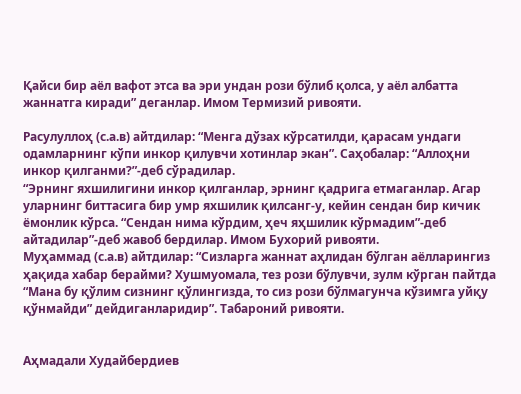Қайси бир аёл вафот этса ва эри ундан рози бўлиб қолса, у аёл албатта жаннатга киради” деганлар. Имом Термизий ривояти.

Расулуллоҳ (с.а.в) айтдилар: “Менга дўзах кўрсатилди, қарасам ундаги одамларнинг кўпи инкор қилувчи хотинлар экан”. Саҳобалар: “Аллоҳни инкор қилганми?”-деб сўрадилар.
“Эрнинг яхшилигини инкор қилганлар, эрнинг қадрига етмаганлар. Агар уларнинг биттасига бир умр яхшилик қилсанг-у, кейин сендан бир кичик ёмонлик кўрса. “Сендан нима кўрдим, ҳеч яҳшилик кўрмадим”-деб айтадилар”-деб жавоб бердилар. Имом Бухорий ривояти.
Муҳаммад (с.а.в) айтдилар: “Сизларга жаннат аҳлидан бўлган аёлларингиз ҳақида хабар берайми? Хушмуомала, тез рози бўлувчи, зулм кўрган пайтда “Мана бу қўлим сизнинг қўлингизда, то сиз рози бўлмагунча кўзимга уйқу қўнмайди” дейдиганларидир”. Табароний ривояти.


Аҳмадали Худайбердиев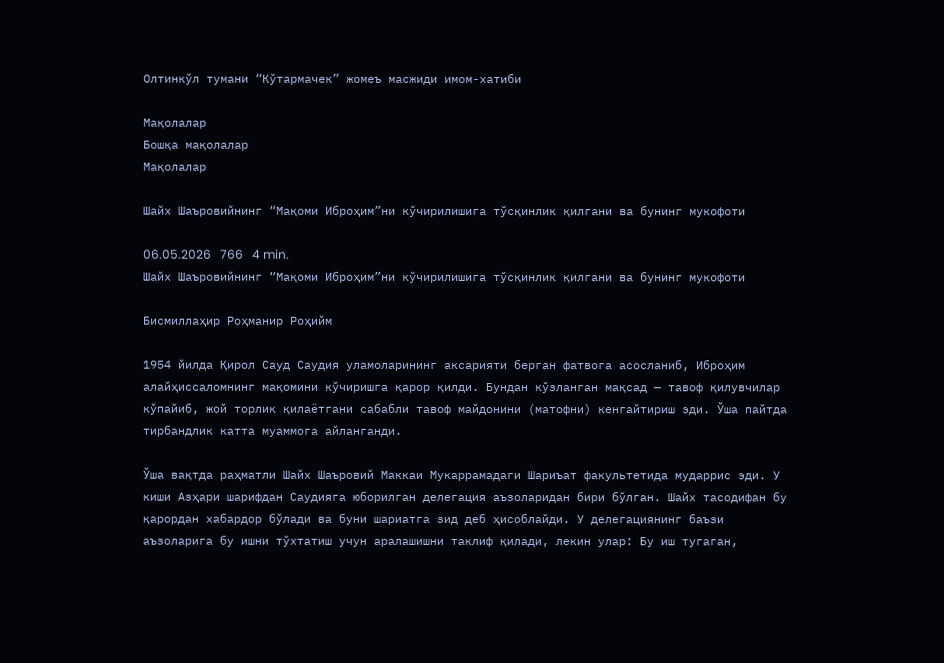Олтинкўл тумани “Кўтармачек” жомеъ масжиди имом-хатиби

Мақолалар
Бошқа мақолалар
Мақолалар

Шайх Шаъровийнинг “Мақоми Иброҳим”ни кўчирилишига тўсқинлик қилгани ва бунинг мукофоти

06.05.2026   766   4 min.
Шайх Шаъровийнинг “Мақоми Иброҳим”ни кўчирилишига тўсқинлик қилгани ва бунинг мукофоти

Бисмиллаҳир Роҳманир Роҳийм

1954 йилда Қирол Сауд Саудия уламоларининг аксарияти берган фатвога асосланиб, Иброҳим алайҳиссаломнинг мақомини кўчиришга қарор қилди. Бундан кўзланган мақсад — тавоф қилувчилар кўпайиб, жой торлик қилаётгани сабабли тавоф майдонини (матофни) кенгайтириш эди. Ўша пайтда тирбандлик катта муаммога айланганди.

Ўша вақтда раҳматли Шайх Шаъровий Маккаи Мукаррамадаги Шариъат факультетида мударрис эди. У киши Азҳари шарифдан Саудияга юборилган делегация аъзоларидан бири бўлган. Шайх тасодифан бу қарордан хабардор бўлади ва буни шариатга зид деб ҳисоблайди. У делегациянинг баъзи аъзоларига бу ишни тўхтатиш учун аралашишни таклиф қилади, лекин улар: Бу иш тугаган,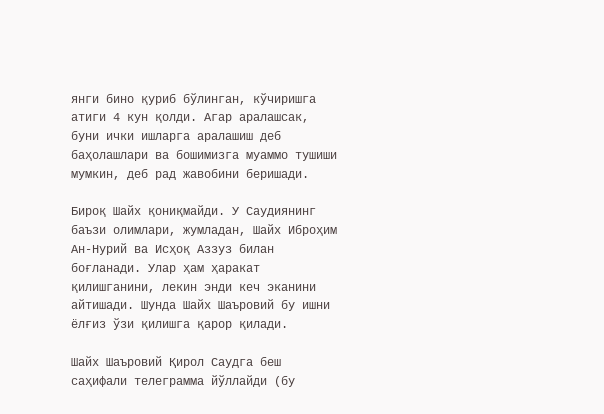янги бино қуриб бўлинган, кўчиришга атиги 4 кун қолди. Агар аралашсак, буни ички ишларга аралашиш деб баҳолашлари ва бошимизга муаммо тушиши мумкин, деб рад жавобини беришади.

Бироқ Шайх қониқмайди. У Саудиянинг баъзи олимлари, жумладан, Шайх Иброҳим Ан-Нурий ва Исҳоқ Аззуз билан боғланади. Улар ҳам ҳаракат қилишганини, лекин энди кеч эканини айтишади. Шунда Шайх Шаъровий бу ишни ёлғиз ўзи қилишга қарор қилади.

Шайх Шаъровий Қирол Саудга беш саҳифали телеграмма йўллайди (бу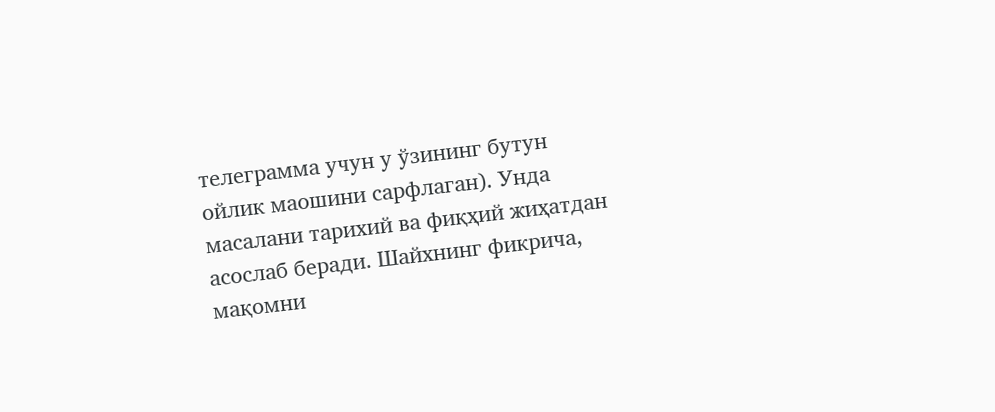телеграмма учун у ўзининг бутун ойлик маошини сарфлаган). Унда масалани тарихий ва фиқҳий жиҳатдан асослаб беради. Шайхнинг фикрича, мақомни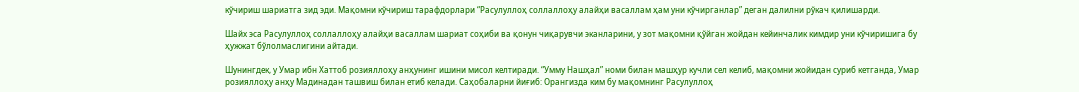кўчириш шариатга зид эди. Мақомни кўчириш тарафдорлари “Расулуллоҳ соллаллоҳу алайҳи васаллам ҳам уни кўчирганлар” деган далилни рўкач қилишарди.

Шайх эса Расулуллоҳ соллаллоҳу алайҳи васаллам шариат соҳиби ва қонун чиқарувчи эканларини, у зот мақомни қўйган жойдан кейинчалик кимдир уни кўчиришига бу ҳужжат бўлолмаслигини айтади.

Шунингдек, у Умар ибн Хаттоб розияллоҳу анҳунинг ишини мисол келтиради. “Умму Нашҳал” номи билан машҳур кучли сел келиб, мақомни жойидан суриб кетганда, Умар розияллоҳу анҳу Мадинадан ташвиш билан етиб келади. Саҳобаларни йиғиб: Орангизда ким бу мақомнинг Расулуллоҳ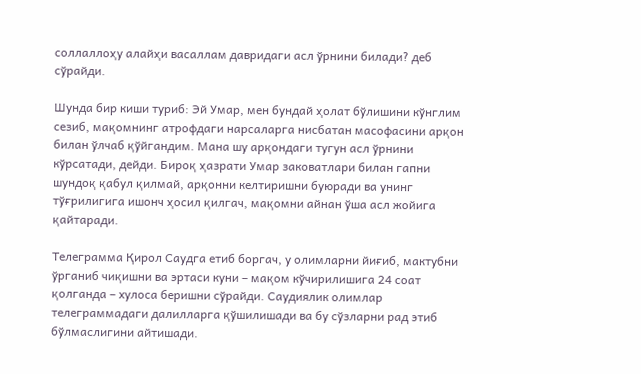соллаллоҳу алайҳи васаллам давридаги асл ўрнини билади? деб сўрайди.

Шунда бир киши туриб: Эй Умар, мен бундай ҳолат бўлишини кўнглим сезиб, мақомнинг атрофдаги нарсаларга нисбатан масофасини арқон билан ўлчаб қўйгандим. Мана шу арқондаги тугун асл ўрнини кўрсатади, дейди. Бироқ ҳазрати Умар заковатлари билан гапни шундоқ қабул қилмай, арқонни келтиришни буюради ва унинг тўғрилигига ишонч ҳосил қилгач, мақомни айнан ўша асл жойига қайтаради.

Телеграмма Қирол Саудга етиб боргач, у олимларни йиғиб, мактубни ўрганиб чиқишни ва эртаси куни – мақом кўчирилишига 24 соат қолганда – хулоса беришни сўрайди. Саудиялик олимлар телеграммадаги далилларга қўшилишади ва бу сўзларни рад этиб бўлмаслигини айтишади.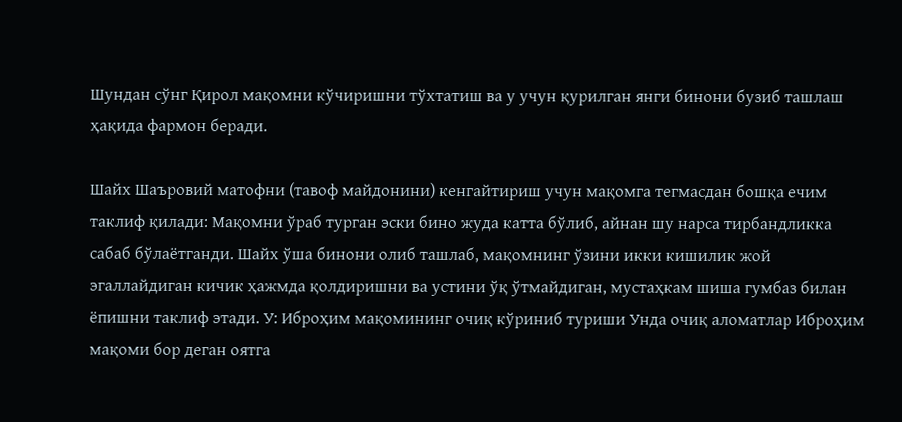Шундан сўнг Қирол мақомни кўчиришни тўхтатиш ва у учун қурилган янги бинони бузиб ташлаш ҳақида фармон беради.

Шайх Шаъровий матофни (тавоф майдонини) кенгайтириш учун мақомга тегмасдан бошқа ечим таклиф қилади: Мақомни ўраб турган эски бино жуда катта бўлиб, айнан шу нарса тирбандликка сабаб бўлаётганди. Шайх ўша бинони олиб ташлаб, мақомнинг ўзини икки кишилик жой эгаллайдиган кичик ҳажмда қолдиришни ва устини ўқ ўтмайдиган, мустаҳкам шиша гумбаз билан ёпишни таклиф этади. У: Иброҳим мақомининг очиқ кўриниб туриши Унда очиқ аломатлар Иброҳим мақоми бор деган оятга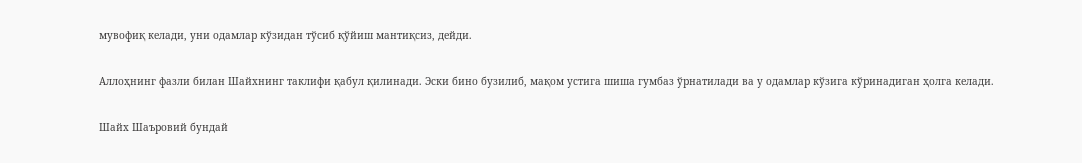мувофиқ келади, уни одамлар кўзидан тўсиб қўйиш мантиқсиз, дейди.

Аллоҳнинг фазли билан Шайхнинг таклифи қабул қилинади. Эски бино бузилиб, мақом устига шиша гумбаз ўрнатилади ва у одамлар кўзига кўринадиган ҳолга келади.

Шайх Шаъровий бундай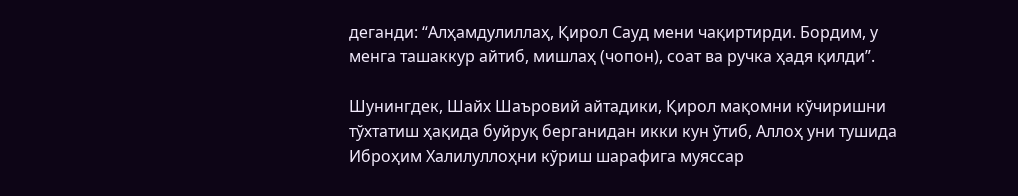деганди: “Алҳамдулиллаҳ, Қирол Сауд мени чақиртирди. Бордим, у менга ташаккур айтиб, мишлаҳ (чопон), соат ва ручка ҳадя қилди”.

Шунингдек, Шайх Шаъровий айтадики, Қирол мақомни кўчиришни тўхтатиш ҳақида буйруқ берганидан икки кун ўтиб, Аллоҳ уни тушида Иброҳим Халилуллоҳни кўриш шарафига муяссар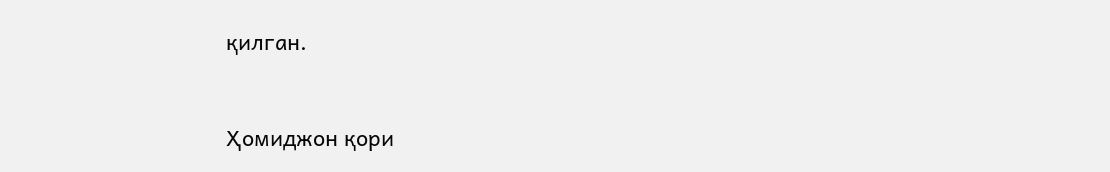қилган.



Ҳомиджон қори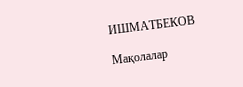ИШМАТБЕКОВ

Мақолалар